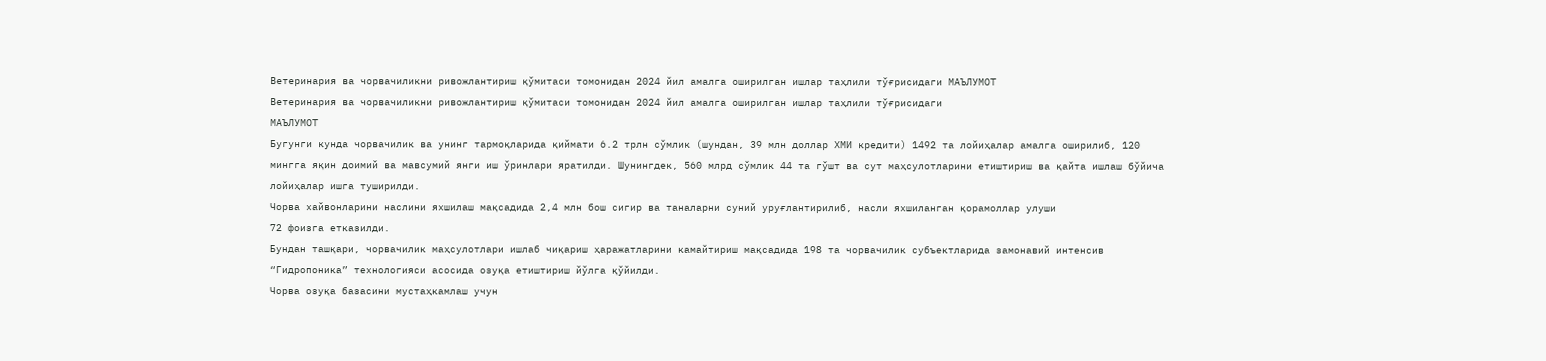Ветеринария ва чорвачиликни ривожлантириш қўмитаси томонидан 2024 йил амалга оширилган ишлар таҳлили тўғрисидаги МАЪЛУМОТ
Ветеринария ва чорвачиликни ривожлантириш қўмитаси томонидан 2024 йил амалга оширилган ишлар таҳлили тўғрисидаги
МАЪЛУМОТ
Бугунги кунда чорвачилик ва унинг тармоқларида қиймати 6.2 трлн сўмлик (шундан, 39 млн доллар ХМИ кредити) 1492 та лойиҳалар амалга оширилиб, 120 мингга яқин доимий ва мавсумий янги иш ўринлари яратилди. Шунингдек, 560 млрд сўмлик 44 та гўшт ва сут маҳсулотларини етиштириш ва қайта ишлаш бўйича лойиҳалар ишга туширилди.
Чорва хайвонларини наслини яхшилаш мақсадида 2,4 млн бош сигир ва таналарни суний уруғлантирилиб, насли яхшиланган қорамоллар улуши
72 фоизга етказилди.
Бундан ташқари, чорвачилик маҳсулотлари ишлаб чиқариш ҳаражатларини камайтириш мақсадида 198 та чорвачилик субъектларида замонавий интенсив “Гидропоника” технологияси асосида озуқа етиштириш йўлга қўйилди.
Чорва озуқа базасини мустаҳкамлаш учун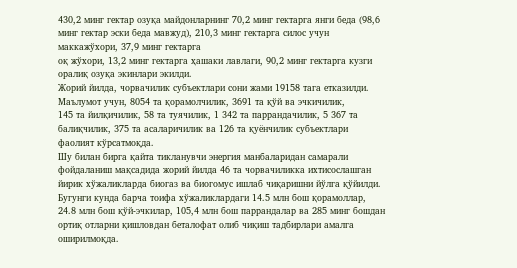430,2 минг гектар озуқа майдонларнинг 70,2 минг гектарга янги беда (98,6 минг гектар эски беда мавжуд), 210,3 минг гектарга силос учун маккажўхори, 37,9 минг гектарга
оқ жўхори, 13,2 минг гектарга ҳашаки лавлаги, 90,2 минг гектарга кузги оралиқ озуқа экинлари экилди.
Жорий йилда, чорвачилик субъектлари сони жами 19158 тага етказилди.
Маълумот учун, 8054 та қорамолчилик, 3691 та қўй ва эчкичилик,
145 та йилқичилик, 58 та туячилик, 1 342 та паррандачилик, 5 367 та балиқчилик, 375 та асаларичилик ва 126 та қуёнчилик субъектлари фаолият кўрсатмоқда.
Шу билан бирга қайта тикланувчи энергия манбаларидан самарали фойдаланиш мақсадида жорий йилда 46 та чорвачиликка ихтисослашган йирик хўжаликларда биогаз ва биогомус ишлаб чиқаришни йўлга қўйилди.
Бугунги кунда барча тоифа хўжаликлардаги 14.5 млн бош қорамоллар, 24.8 млн бош қўй-эчкилар, 105,4 млн бош паррандалар ва 285 минг бошдан ортиқ отларни қишловдан беталофат олиб чиқиш тадбирлари амалга оширилмоқда.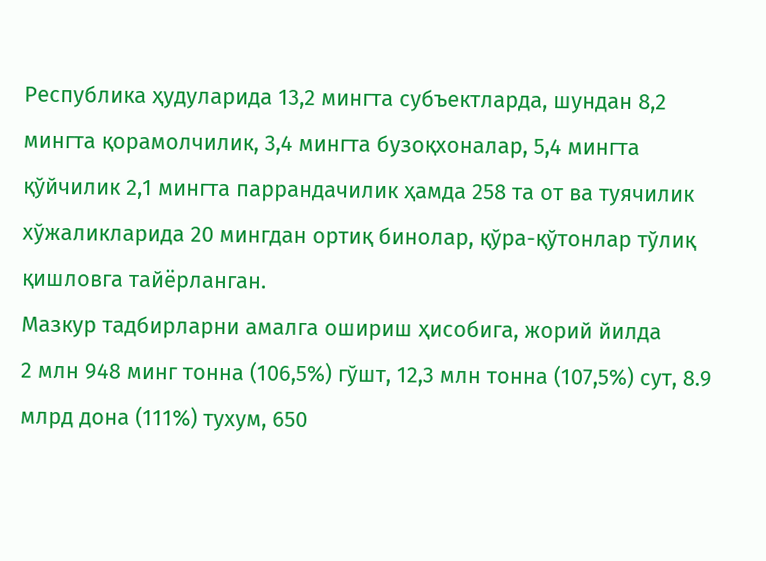Республика ҳудуларида 13,2 мингта субъектларда, шундан 8,2 мингта қорамолчилик, 3,4 мингта бузоқхоналар, 5,4 мингта қўйчилик 2,1 мингта паррандачилик ҳамда 258 та от ва туячилик хўжаликларида 20 мингдан ортиқ бинолар, қўра-қўтонлар тўлиқ қишловга тайёрланган.
Мазкур тадбирларни амалга ошириш ҳисобига, жорий йилда
2 млн 948 минг тонна (106,5%) гўшт, 12,3 млн тонна (107,5%) сут, 8.9 млрд дона (111%) тухум, 650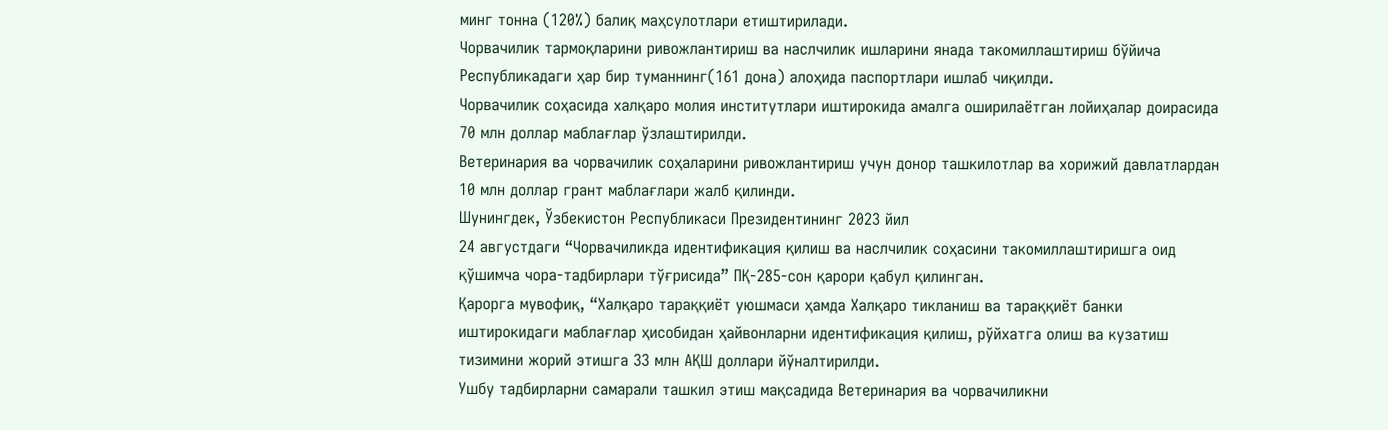минг тонна (120%) балиқ маҳсулотлари етиштирилади.
Чорвачилик тармоқларини ривожлантириш ва наслчилик ишларини янада такомиллаштириш бўйича Республикадаги ҳар бир туманнинг(161 дона) алоҳида паспортлари ишлаб чиқилди.
Чорвачилик соҳасида халқаро молия институтлари иштирокида амалга оширилаётган лойиҳалар доирасида 70 млн доллар маблағлар ўзлаштирилди.
Ветеринария ва чорвачилик соҳаларини ривожлантириш учун донор ташкилотлар ва хорижий давлатлардан 10 млн доллар грант маблағлари жалб қилинди.
Шунингдек, Ўзбекистон Республикаси Президентининг 2023 йил
24 августдаги “Чорвачиликда идентификация қилиш ва наслчилик соҳасини такомиллаштиришга оид қўшимча чора-тадбирлари тўғрисида” ПҚ-285-сон қарори қабул қилинган.
Қарорга мувофиқ, “Халқаро тараққиёт уюшмаси ҳамда Халқаро тикланиш ва тараққиёт банки иштирокидаги маблағлар ҳисобидан ҳайвонларни идентификация қилиш, рўйхатга олиш ва кузатиш тизимини жорий этишга 33 млн АҚШ доллари йўналтирилди.
Ушбу тадбирларни самарали ташкил этиш мақсадида Ветеринария ва чорвачиликни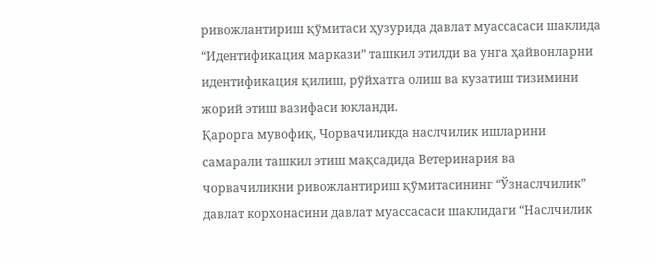ривожлантириш қўмитаси ҳузурида давлат муассасаси шаклида “Идентификация маркази” ташкил этилди ва унга ҳайвонларни идентификация қилиш, рўйхатга олиш ва кузатиш тизимини жорий этиш вазифаси юкланди.
Қарорга мувофиқ, Чорвачиликда наслчилик ишларини самарали ташкил этиш мақсадида Ветеринария ва чорвачиликни ривожлантириш қўмитасининг “Ўзнаслчилик” давлат корхонасини давлат муассасаси шаклидаги “Наслчилик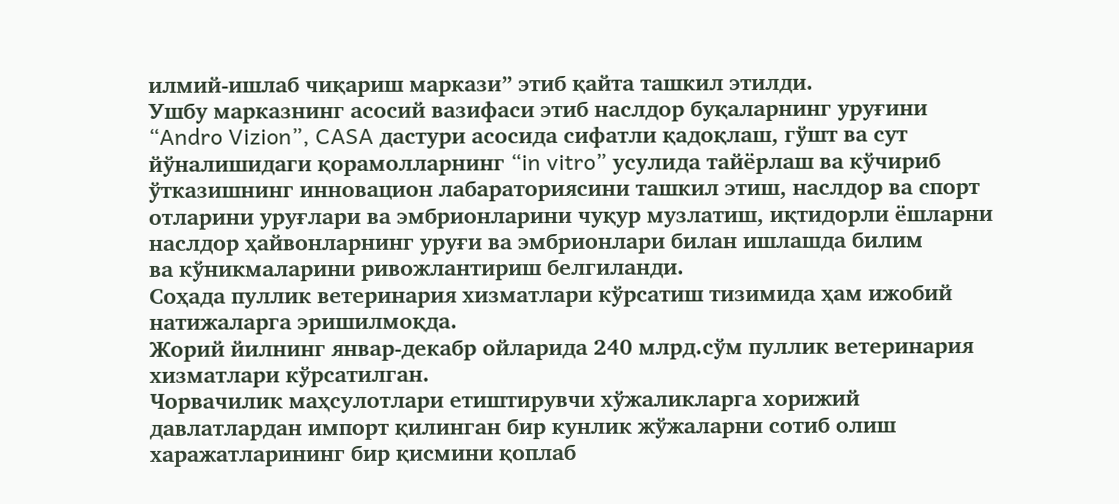илмий-ишлаб чиқариш маркази” этиб қайта ташкил этилди.
Ушбу марказнинг асосий вазифаси этиб наслдор буқаларнинг уруғини “Andro Vizion”, CASA дастури асосида сифатли қадоқлаш, гўшт ва сут йўналишидаги қорамолларнинг “in vitro” усулида тайёрлаш ва кўчириб ўтказишнинг инновацион лабараториясини ташкил этиш, наслдор ва спорт отларини уруғлари ва эмбрионларини чуқур музлатиш, иқтидорли ёшларни наслдор ҳайвонларнинг уруғи ва эмбрионлари билан ишлашда билим
ва кўникмаларини ривожлантириш белгиланди.
Соҳада пуллик ветеринария хизматлари кўрсатиш тизимида ҳам ижобий натижаларга эришилмоқда.
Жорий йилнинг январ-декабр ойларида 240 млрд.сўм пуллик ветеринария хизматлари кўрсатилган.
Чорвачилик маҳсулотлари етиштирувчи хўжаликларга хорижий давлатлардан импорт қилинган бир кунлик жўжаларни сотиб олиш харажатларининг бир қисмини қоплаб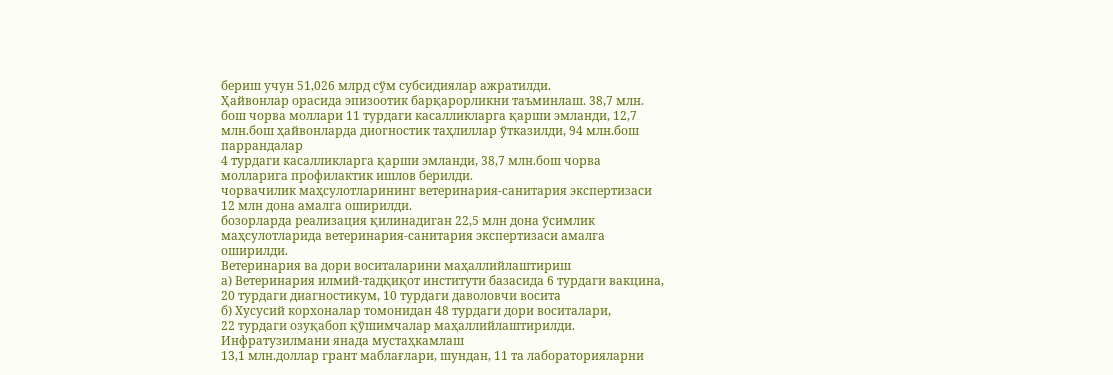бериш учун 51,026 млрд сўм субсидиялар ажратилди.
Ҳайвонлар орасида эпизоотик барқарорликни таъминлаш. 38,7 млн. бош чорва моллари 11 турдаги касалликларга қарши эмланди, 12,7 млн.бош ҳайвонларда диогностик таҳлиллар ўтказилди, 94 млн.бош паррандалар
4 турдаги касалликларга қарши эмланди, 38,7 млн.бош чорва молларига профилактик ишлов берилди.
чорвачилик маҳсулотларининг ветеринария-санитария экспертизаси 12 млн дона амалга оширилди.
бозорларда реализация қилинадиган 22,5 млн дона ўсимлик маҳсулотларида ветеринария-санитария экспертизаси амалга оширилди.
Ветеринария ва дори воситаларини маҳаллийлаштириш
а) Ветеринария илмий-тадқиқот институти базасида 6 турдаги вакцина,
20 турдаги диагностикум, 10 турдаги даволовчи восита
б) Хусусий корхоналар томонидан 48 турдаги дори воситалари,
22 турдаги озуқабоп қўшимчалар маҳаллийлаштирилди.
Инфратузилмани янада мустаҳкамлаш
13,1 млн.доллар грант маблағлари, шундан, 11 та лабораторияларни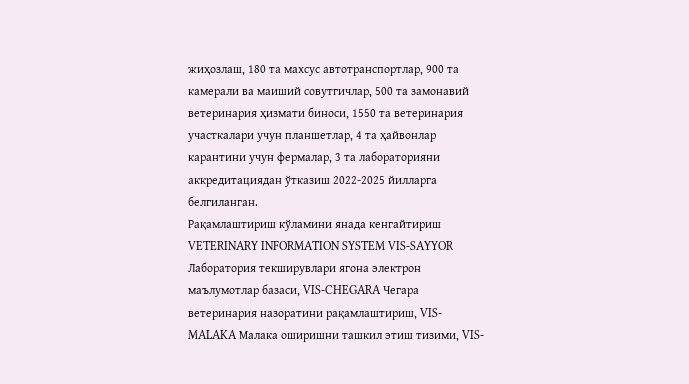жиҳозлаш, 180 та махсус автотранспортлар, 900 та камерали ва маиший совутгичлар, 500 та замонавий ветеринария ҳизмати биноси, 1550 та ветеринария участкалари учун планшетлар, 4 та ҳайвонлар карантини учун фермалар, 3 та лабораторияни аккредитациядан ўтказиш 2022-2025 йилларга белгиланган.
Рақамлаштириш кўламини янада кенгайтириш
VETERINARY INFORMATION SYSTEM VIS-SAYYOR Лаборатория текширувлари ягона электрон маълумотлар базаси, VIS-CHEGARA Чегара ветеринария назоратини рақамлаштириш, VIS-MALAKA Малака оширишни ташкил этиш тизими, VIS-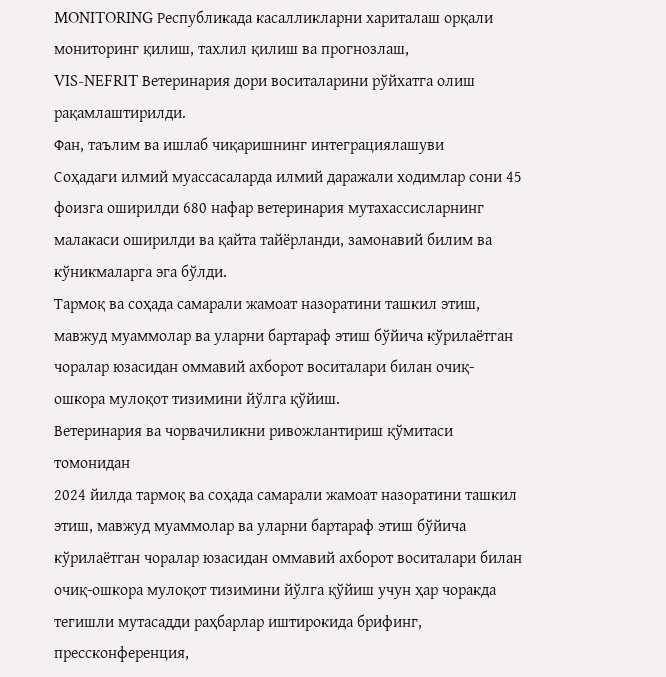MONITORING Республикада касалликларни хариталаш орқали мониторинг қилиш, тахлил қилиш ва прогнозлаш,
VIS-NEFRIT Ветеринария дори воситаларини рўйхатга олиш рақамлаштирилди.
Фан, таълим ва ишлаб чиқаришнинг интеграциялашуви
Соҳадаги илмий муассасаларда илмий даражали ходимлар сони 45 фоизга оширилди 680 нафар ветеринария мутахассисларнинг малакаси оширилди ва қайта тайёрланди, замонавий билим ва кўникмаларга эга бўлди.
Тармоқ ва соҳада самарали жамоат назоратини ташкил этиш, мавжуд муаммолар ва уларни бартараф этиш бўйича кўрилаётган чоралар юзасидан оммавий ахборот воситалари билан очиқ-ошкора мулоқот тизимини йўлга қўйиш.
Ветеринария ва чорвачиликни ривожлантириш қўмитаси томонидан
2024 йилда тармоқ ва соҳада самарали жамоат назоратини ташкил этиш, мавжуд муаммолар ва уларни бартараф этиш бўйича кўрилаётган чоралар юзасидан оммавий ахборот воситалари билан очиқ-ошкора мулоқот тизимини йўлга қўйиш учун ҳар чоракда тегишли мутасадди раҳбарлар иштирокида брифинг, прессконференция,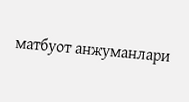матбуот анжуманлари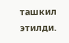ташкил этилди.